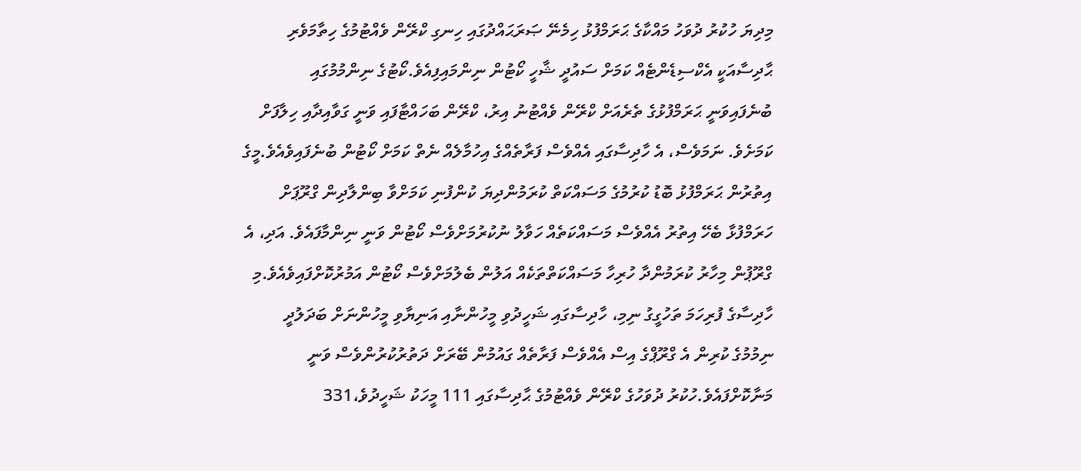މިދިޔަ ހުކުރު ދުވަހު މައްކާގެ ޙަރަމްފުޅު ހިމެނޭ ޞަރަޙައްދުގައި ހިނގި ކްރޭން ވެއްޓުމުގެ ހިތާމަވެރި ޙާދިސާއަކީ އެކްސިޑެންޓެއް ކަމަށް ސައުދީ ޝާހީ ކޯޓުން ނިންމައިފިއެވެ.ކޯޓުގެ ނިންމުމުގައި ބުނެފައިވަނީ ޙަރަމްފުޅުގެ ތެރެއަށް ކްރޭން ވެއްޓުނު އިރު، ކްރޭން ބަހައްޓާފައި ވަނީ ގަވާއިދާއި ހިލާފަށް ކަމަށެވެ. ނަމަވެސް، އެ ހާދިސާގައި އެއްވެސް ފަރާތެއްގެ އިހުމާލެއް ނެތް ކަމަށް ކޯޓުން ބުނެފައިވެއެވެ.މީގެ އިތުރުން ޙަރަމްފުޅު ބޮޑު ކުރުމުގެ މަސައްކަތް ކުރަމުންދިޔަ ކުންފުނި ކަމަށްވާ ބިންލާދިން ގްރޫޕަށް ހަރަމްފުޅާ ބެހޭ އިތުރު އެއްވެސް މަސައްކަތެއް ހަވާލު ނުކުރުމަށްވެސް ކޯޓުން ވަނީ ނިންމާފައެވެ. އަދި، އެ ގްރޫޕުން މިހާރު ކުރަމުންދާ ހުރިހާ މަސައްކަތްތަކެއް އަލުން ބެލުމަށްވެސް ކޯޓުން އަމުރުކޮށްފައިވެއެވެ.މި ހާދިސާގެ ފުރިހަމަ ތަހުގީގު ނިމި، ހާދިސާގައި ޝަހީދުވި މީހުންނާއި އަނިޔާވި މީހުންނަށް ބަދަލުދީ ނިމުމުގެ ކުރިން އެ ގްރޫޕްގެ އިސް އެއްވެސް ފަރާތެއް ގައުމުން ބޭރަށް ދަތުރުކުރުންވެސް ވަނީ މަނާކޮށްފައެވެ.ހުކުރު ދުވަހުގެ ކްރޭން ވެއްޓުމުގެ ޙާދިސާގައި 111 މީހަކު ޝަހީދުވެ،331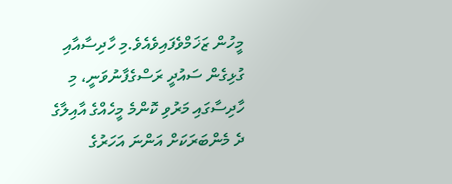މީހުން ޒަޚަމްވެފައިވެއެވެ.މި ހާދިސާއާއި ގުޅިގެން ސައުދީ ރަސްގެފާނުވަނީ، މި ހާދިސާގައި މަރުވި ކޮންމެ މީހެއްގެ އާއިލާގެ ދެ މެންބަރަކަށް އަންނަ އަހަރުގެ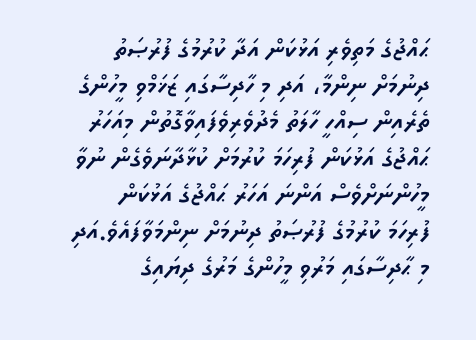ޙައްޖުގެ މަތިވެރި އަޅުކަން އަދާ ކުރުމުގެ ފުރުޞަތު ދިނުމަށް ނިންމާ، އަދި މި ހާދިސާގައި ޒަޚަމްވި މީހުންގެ ތެރެއިން ސިއްހީ ހާލަތު މެދުވެރިވެފައިވާގޮތުން މިއަހަރު ޙައްޖުގެ އަޅުކަން ފުރިހަމަ ކުރުމަށް ކުޅާދާނަވެގެން ނުވާ މީހުންނަށްވެސް އަންނަ އަހަރު ޙައްޖުގެ އަޅުކަން ފުރިހަމަ ކުރުމުގެ ފުރުޞަތު ދިނުމަށް ނިންމަވާފައެވެ.އަދި މި ޙާދިސާގައި މަރުވި މީހުންގެ މަރުގެ ދިޔައިގެ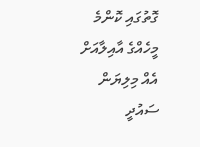ގޮތުގައި ކޮންމެ މީހެއްގެ އާއިލާއަށް އެއް މިލިޔަން ސައުދީ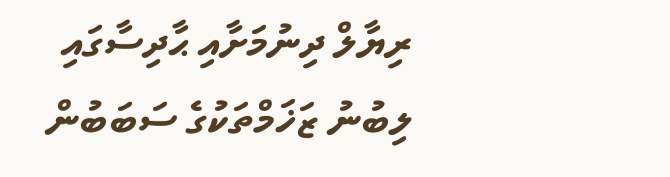ރިޔާލް ދިނުމަށާއި ޙާދިސާގައި ލިބުނު ޒަޚަމްތަކުގެ ސަބަބުން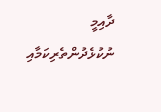ދާއިމީ ނުކުޅެދުންތެރިކަމާއި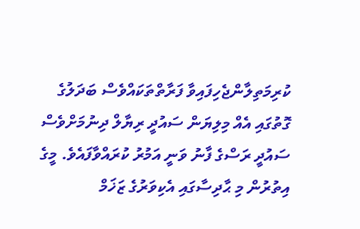ކުރިމަތިލާންޖެހިފައިވާ ފަރާތްތަކައްވެސް ބަދަލުގެ ގޮތުގައި އެއް މިލިޔަން ސައުދީ ރިޔާލް ދިނުމަށްވެސް ސައުދީ ރަސްގެ ފާނު ވަނީ އަމުރު ކުރައްވާފައެވެ. މީގެ އިތުރުން މި ޙާދިސާގައި އެކިވަރުގެ ޒަޚަމް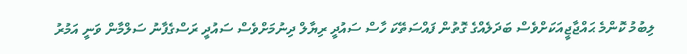ލިބުމު ކޮންމެ ޙައްޖާޖީއަކަށްވެސް ބަދަލެއްގެ ގޮތުން ފައްސަތޭކަ ހާސް ސައުދީ ރިޔާލް ދިނުމަށްވެސް ސައުދީ ރަސްގެފާނު ސަލްމާން ވަނީ އަމުރު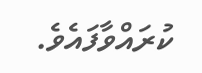ކުރައްވާފައެވެ.